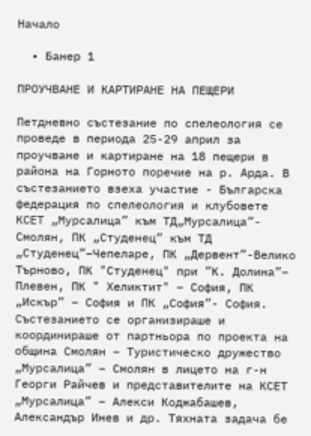Начало

  • Банер 1

ПРОУЧВАНЕ И КАРТИРАНЕ НА ПЕЩЕРИ

Петдневно състезание по спелеология се проведе в периода 25-29 април за проучване и картиране на 18 пещери в района на Горното поречие на р. Арда. В състезанието взеха участие - Българска федерация по спелеология и клубовете КСЕТ „Мурсалица” към ТД„Мурсалица”- Смолян, ПК „Студенец” към ТД „Студенец”–Чепеларе, ПК „Дервент”-Велико Търново, ПК "Студенец" при ”К. Долина”– Плевен, ПК " Хеликтит" – София, ПК „Искър” – София и ПК „София”- София. Състезанието се организираше и координираше от партньора по проекта на община Смолян – Туристическо дружество „Мурсалица” – Смолян в лицето на г-н Георги Райчев и представителите на КСЕТ „Мурсалица” – Алекси Коджабашев, Александър Инев и др. Тяхната задача бе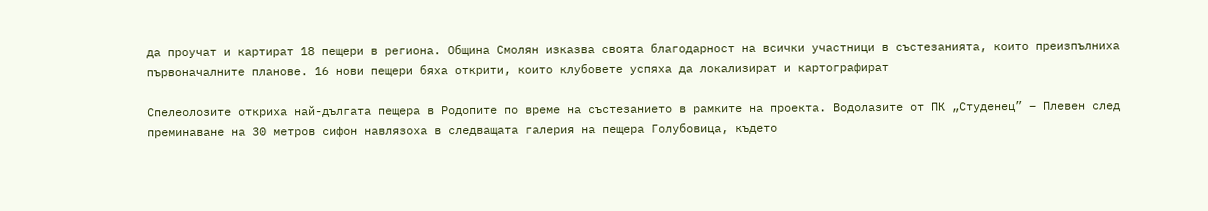да проучат и картират 18 пещери в региона. Община Смолян изказва своята благодарност на всички участници в състезанията, които преизпълниха първоначалните планове. 16 нови пещери бяха открити, които клубовете успяха да локализират и картографират

Спелеолозите откриха най-дългата пещера в Родопите по време на състезанието в рамките на проекта. Водолазите от ПК „Студенец” – Плевен след преминаване на 30 метров сифон навлязоха в следващата галерия на пещера Голубовица, където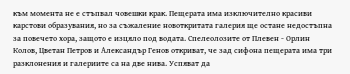към момента не е стъпвал човешки крак. Пещерата има изключително красиви карстови образувания, но за съжаление новоткритата галерия ще остане недостъпна за повечето хора, защото е изцяло под водата. Спелеолозите от Плевен - Орлин Колов, Цветан Петров и Александър Генов откриват, че зад сифона пещерата има три разклонения и галериите са на две нива. Успяват да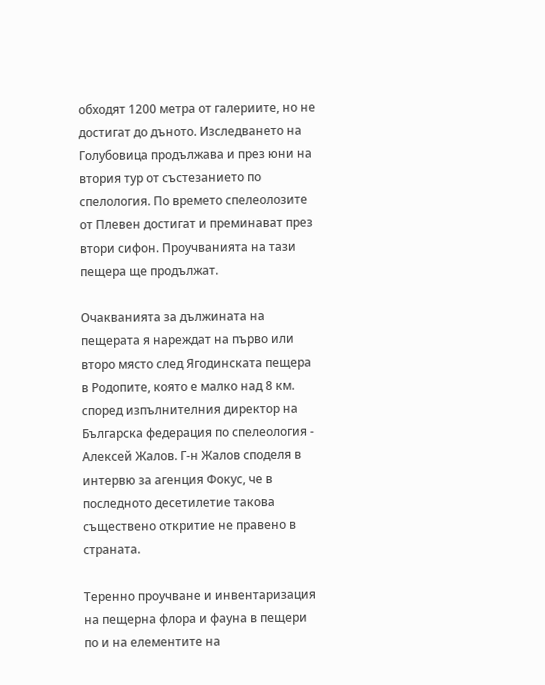обходят 1200 метра от галериите, но не достигат до дъното. Изследването на Голубовица продължава и през юни на втория тур от състезанието по спелология. По времето спелеолозите от Плевен достигат и преминават през втори сифон. Проучванията на тази пещера ще продължат.

Очакванията за дължината на пещерата я нареждат на първо или второ място след Ягодинската пещера в Родопите, която е малко над 8 км. според изпълнителния директор на Българска федерация по спелеология - Алексей Жалов. Г-н Жалов споделя в интервю за агенция Фокус, че в последното десетилетие такова съществено откритие не правено в страната.

Теренно проучване и инвентаризация на пещерна флора и фауна в пещери по и на елементите на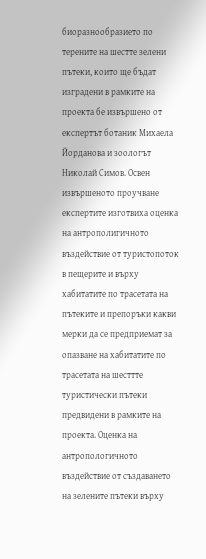биоразнообразието по терените на шестте зелени пътеки, които ще бъдат изградени в рамките на проекта бе извършено от експертът ботаник Михаела Йорданова и зоологът Николай Симов. Освен извършеното проучване експертите изготвиха оценка на антрополигичното въздействие от туристопоток в пещерите и върху хабитатите по трасетата на пътеките и препоръки какви мерки да се предприемат за опазване на хабитатите по трасетата на шесттте туристически пътеки предвидени в рамките на проекта. Оценка на антропологичното въздействие от създаването на зелените пътеки върху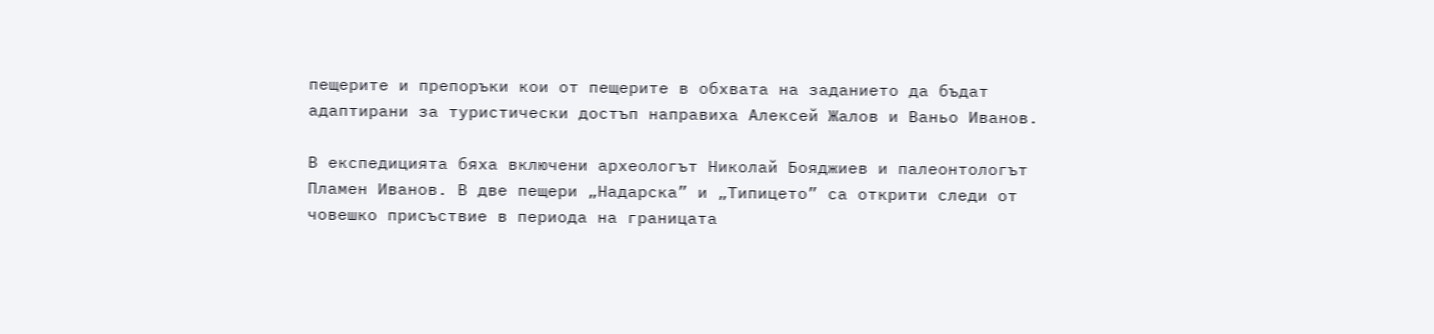пещерите и препоръки кои от пещерите в обхвата на заданието да бъдат адаптирани за туристически достъп направиха Алексей Жалов и Ваньо Иванов.

В експедицията бяха включени археологът Николай Бояджиев и палеонтологът Пламен Иванов. В две пещери „Надарска” и „Типицето” са открити следи от човешко присъствие в периода на границата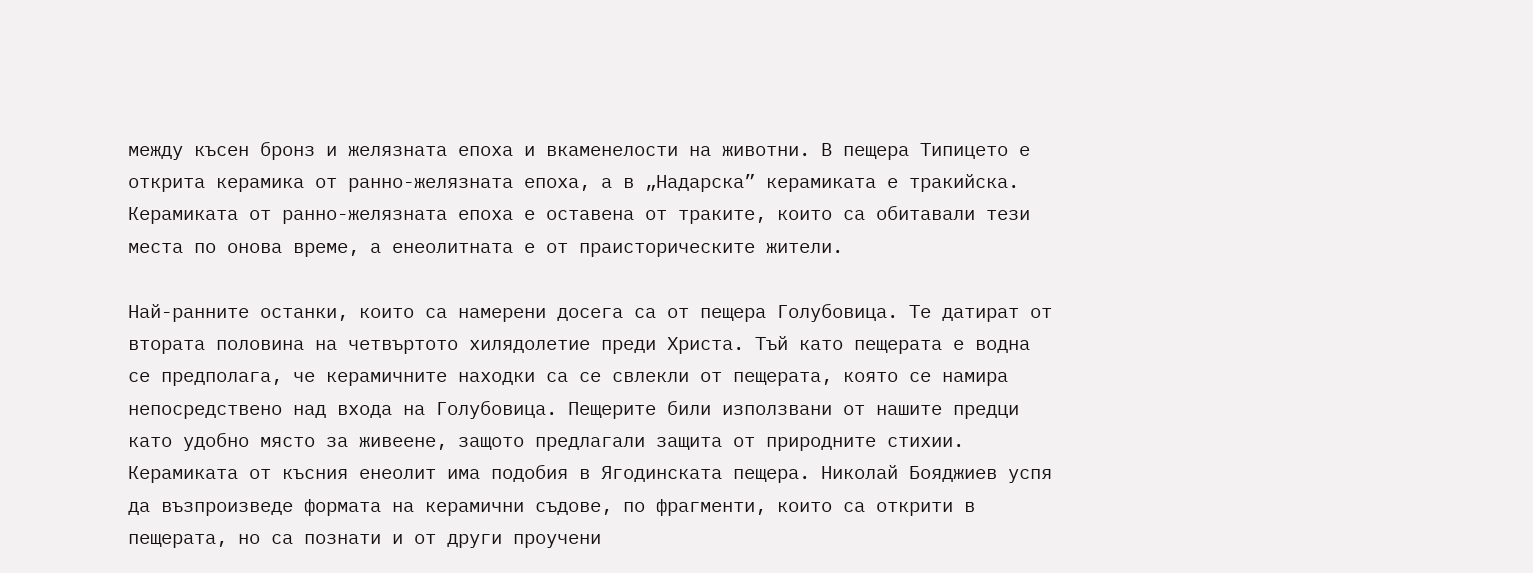между късен бронз и желязната епоха и вкаменелости на животни. В пещера Типицето е открита керамика от ранно-желязната епоха, а в „Надарска” керамиката е тракийска. Керамиката от ранно-желязната епоха е оставена от траките, които са обитавали тези места по онова време, а енеолитната е от праисторическите жители.

Най-ранните останки, които са намерени досега са от пещера Голубовица. Те датират от втората половина на четвъртото хилядолетие преди Христа. Тъй като пещерата е водна се предполага, че керамичните находки са се свлекли от пещерата, която се намира непосредствено над входа на Голубовица. Пещерите били използвани от нашите предци като удобно място за живеене, защото предлагали защита от природните стихии. Керамиката от късния енеолит има подобия в Ягодинската пещера. Николай Бояджиев успя да възпроизведе формата на керамични съдове, по фрагменти, които са открити в пещерата, но са познати и от други проучени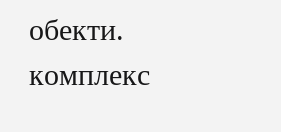обекти. комплекс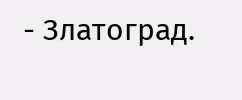- Златоград.